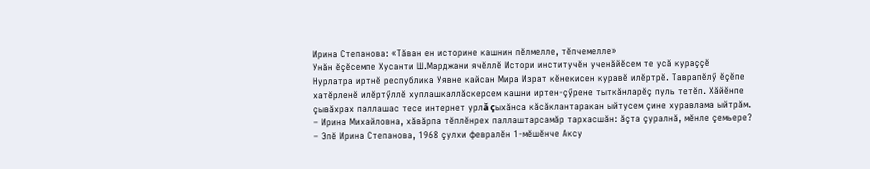Ирина Степанова: «Тăван ен историне кашнин пӗлмелле, тӗпчемелле»
Унăн ӗçӗсемпе Хусанти Ш.Марджани ячӗллӗ Истори институчӗн ученӑйӗсем те усӑ кураççӗ
Нурлатра иртнӗ республика Уявне кайсан Мира Израт кӗнекисен куравӗ илӗртрӗ. Таврапӗлӳ ӗçӗпе хатӗрленӗ илӗртӳллӗ хуплашкаллăскерсем кашни иртен-çӳрене тыткăнларӗç пуль тетӗп. Хăйӗнпе çывăхрах паллашас тесе интернет урлă çыхăнса кăсăклантаракан ыйтусем çине хуравлама ыйтрăм.
– Ирина Михайловна, хăвăрпа тӗплӗнрех паллаштарсамăр тархасшăн: ăçта çуралнă, мӗнле çемьере?
– Эпӗ Ирина Степанова, 1968 çулхи февралӗн 1-мӗшӗнче Аксу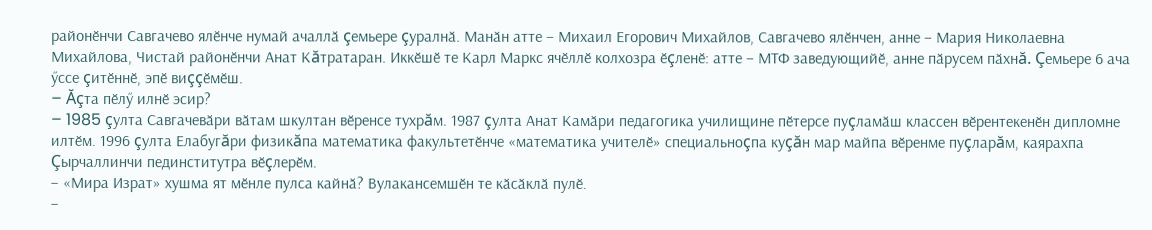районӗнчи Савгачево ялӗнче нумай ачаллӑ çемьере çуралнӑ. Манӑн атте – Михаил Егорович Михайлов, Савгачево ялӗнчен, анне – Мария Николаевна Михайлова, Чистай районӗнчи Анат Кăтратаран. Иккӗшӗ те Карл Маркс ячӗллӗ колхозра ӗçленӗ: атте – МТФ заведующийӗ, анне пӑрусем пӑхнă. Çемьере 6 ача ӳссе çитӗннӗ, эпӗ виççӗмӗш.
– Ăçта пӗлӳ илнӗ эсир?
– 1985 çулта Савгачевӑри вӑтам шкултан вӗренсе тухрăм. 1987 çулта Анат Камӑри педагогика училищине пӗтерсе пуçламӑш классен вӗрентекенӗн дипломне илтӗм. 1996 çулта Елабугăри физикăпа математика факультетӗнче «математика учителӗ» специальноçпа куçăн мар майпа вӗренме пуçларăм, каярахпа Çырчаллинчи пединститутра вӗçлерӗм.
– «Мира Израт» хушма ят мӗнле пулса кайнӑ? Вулакансемшӗн те кӑсӑклӑ пулӗ.
–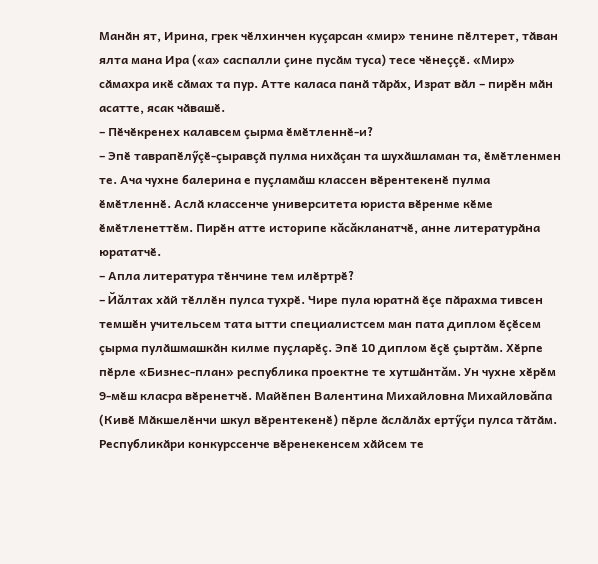Манӑн ят, Ирина, грек чӗлхинчен куçарсан «мир» тенине пӗлтерет, тӑван ялта мана Ира («а» саспалли çине пусӑм туса) тесе чӗнеççӗ. «Мир» сӑмахра икӗ сӑмах та пур. Атте каласа панӑ тӑрӑх, Израт вӑл – пирӗн мӑн асатте, ясак чӑвашӗ.
– Пӗчӗкренех калавсем çырма ӗмӗтленнӗ-и?
– Эпӗ таврапӗлӳçӗ-çыравçӑ пулма нихӑçан та шухӑшламан та, ӗмӗтленмен те. Ача чухне балерина е пуçламӑш классен вӗрентекенӗ пулма ӗмӗтленнӗ. Аслӑ классенче университета юриста вӗренме кӗме ӗмӗтленеттӗм. Пирӗн атте историпе кăсăкланатчӗ, анне литературӑна юрататчӗ.
– Апла литература тӗнчине тем илӗртрӗ?
– Йăлтах хӑй тӗллӗн пулса тухрӗ. Чире пула юратнӑ ӗçе пӑрахма тивсен темшӗн учительсем тата ытти специалистсем ман пата диплом ӗçӗсем çырма пулӑшмашкӑн килме пуçларӗç. Эпӗ 10 диплом ӗçӗ çыртӑм. Хӗрпе пӗрле «Бизнес-план» республика проектне те хутшӑнтăм. Ун чухне хӗрӗм 9-мӗш класра вӗренетчӗ. Майӗпен Валентина Михайловна Михайловăпа (Кивӗ Мӑкшелӗнчи шкул вӗрентекенӗ) пӗрле ӑслӑлӑх ертӳçи пулса тӑтӑм. Республикӑри конкурссенче вӗренекенсем хӑйсем те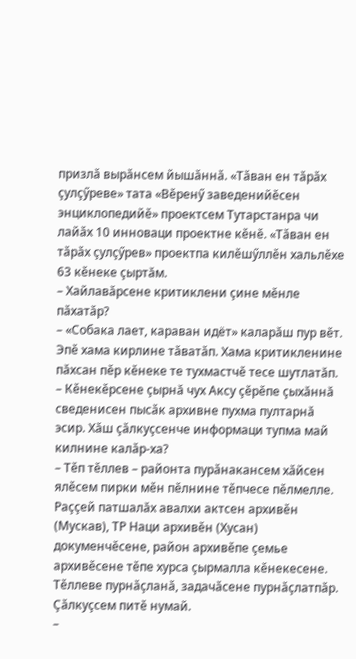призлӑ вырӑнсем йышӑннӑ. «Тӑван ен тӑрӑх çулçӳреве» тата «Вӗренӳ заведенийӗсен энциклопедийӗ» проектсем Тутарстанра чи лайӑх 10 инноваци проектне кӗнӗ. «Тӑван ен тӑрӑх çулçӳрев» проектпа килӗшӳллӗн хальлӗхе 63 кӗнеке çыртăм.
– Хайлавӑрсене критиклени çине мӗнле пӑхатӑр?
– «Собака лает, караван идёт» каларăш пур вӗт. Эпӗ хама кирлине тӑватӑп. Хама критикленине пăхсан пӗр кӗнеке те тухмастчӗ тесе шутлатăп.
– Кӗнекӗрсене çырнă чух Аксу çӗрӗпе çыхăннă сведенисен пысӑк архивне пухма пултарнă эсир. Хӑш çӑлкуçсенче информаци тупма май килнине калӑр-ха?
– Тӗп тӗллев – районта пурӑнакансем хӑйсен ялӗсем пирки мӗн пӗлнине тӗпчесе пӗлмелле. Раççей патшалăх авалхи актсен архивӗн (Мускав), ТР Наци архивӗн (Хусан) докуменчӗсене, район архивӗпе çемье архивӗсене тӗпе хурса çырмалла кӗнекесене. Тӗллеве пурнӑçланӑ, задачӑсене пурнӑçлатпӑр. Çӑлкуçсем питӗ нумай.
–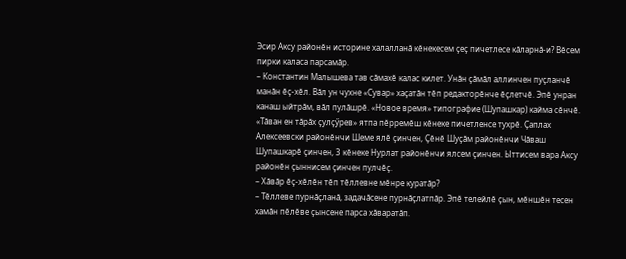Эсир Аксу районӗн историне халалланӑ кӗнекесем çеç пичетлесе кӑларнӑ-и? Вӗсем пирки каласа парсамӑр.
– Константин Малышева тав сӑмахӗ калас килет. Унӑн çӑмӑл аллинчен пуçланчӗ манăн ӗç-хӗл. Вӑл ун чухне «Сувар» хаçатӑн тӗп редакторӗнче ӗçлетчӗ. Эпӗ унран канаш ыйтрӑм, вӑл пулӑшрӗ. «Новое время» типографие (Шупашкар) кайма сӗнчӗ. «Тӑван ен тӑрӑх çулçӳрев» ятпа пӗрремӗш кӗнеке пичетленсе тухрӗ. Çаплах Алексеевски районӗнчи Шеме ялӗ çинчен, Çӗнӗ Шуçăм районӗнчи Чăваш Шупашкарӗ çинчен, 3 кӗнеке Нурлат районӗнчи ялсем çинчен. Ыттисем вара Аксу районӗн çыннисем çинчен пулчӗç.
– Хӑвӑр ӗç-хӗлӗн тӗп тӗллевне мӗнре куратӑр?
– Тӗллеве пурнӑçланӑ, задачӑсене пурнӑçлатпӑр. Эпӗ телейлӗ çын, мӗншӗн тесен хамӑн пӗлӗве çынсене парса хӑваратӑп.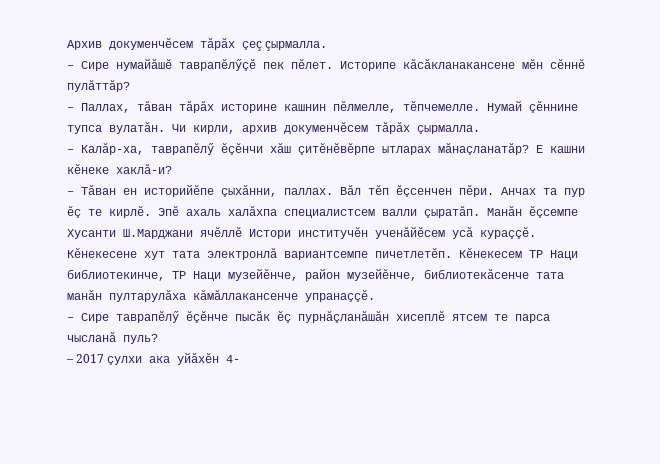Архив докуменчӗсем тӑрӑх çеç çырмалла.
– Сире нумайӑшӗ таврапӗлӳçӗ пек пӗлет. Историпе кӑсӑкланакансене мӗн сӗннӗ пулӑттӑр?
– Паллах, тăван тăрăх историне кашнин пӗлмелле, тӗпчемелле. Нумай çӗннине тупса вулатăн. Чи кирли, архив докуменчӗсем тӑрӑх çырмалла.
– Калӑр-ха, таврапӗлӳ ӗçӗнчи хăш çитӗнӗвӗрпе ытларах мӑнаçланатӑр? Е кашни кӗнеке хаклӑ-и?
– Тӑван ен историйӗпе çыхăнни, паллах. Вăл тӗп ӗçсенчен пӗри. Анчах та пур ӗç те кирлӗ. Эпӗ ахаль халӑхпа специалистсем валли çыратӑп. Манӑн ӗçсемпе Хусанти Ш.Марджани ячӗллӗ Истори институчӗн ученӑйӗсем усӑ кураççӗ. Кӗнекесене хут тата электронлă вариантсемпе пичетлетӗп. Кӗнекесем ТР Наци библиотекинче, ТР Наци музейӗнче, район музейӗнче, библиотекӑсенче тата манӑн пултарулӑха кӑмӑллакансенче упранаççӗ.
– Сире таврапӗлӳ ӗçӗнче пысăк ӗç пурнăçланăшăн хисеплӗ ятсем те парса чысланă пуль?
– 2017 çулхи ака уйӑхӗн 4-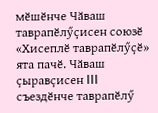мӗшӗнче Чӑваш таврапӗлӳçисен союзӗ «Хисеплӗ таврапӗлӳçӗ» ята пачӗ. Чӑваш çыравçисен III съездӗнче таврапӗлӳ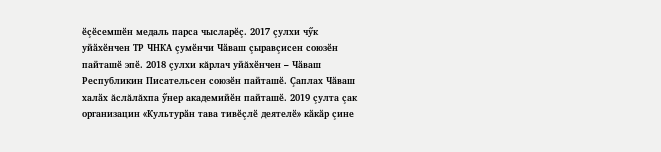ӗçӗсемшӗн медаль парса чысларӗç. 2017 çулхи чӳк уйӑхӗнчен ТР ЧНКА çумӗнчи Чӑваш çыравçисен союзӗн пайташӗ эпӗ. 2018 çулхи кăрлач уйăхӗнчен – Чӑваш Республикин Писательсен союзӗн пайташӗ. Çаплах Чӑваш халӑх ăслăлăхпа ӳнер академийӗн пайташӗ. 2019 çулта çак организацин «Культурӑн тава тивӗçлӗ деятелӗ» кӑкӑр çине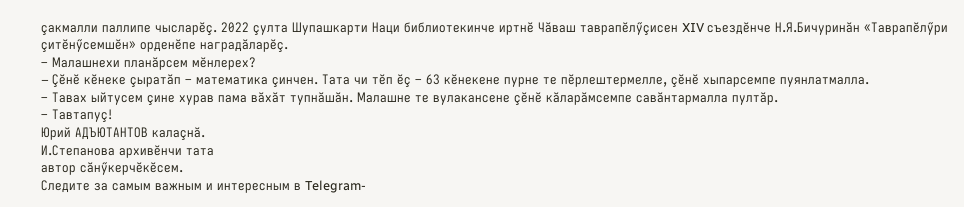çакмалли паллипе чысларӗç. 2022 çулта Шупашкарти Наци библиотекинче иртнӗ Чӑваш таврапӗлӳçисен XIV съездӗнче Н.Я.Бичуринӑн «Таврапӗлӳри çитӗнӳсемшӗн» орденӗпе наградăларӗç.
– Малашнехи планăрсем мӗнлерех?
– Çӗнӗ кӗнеке çыратӑп – математика çинчен. Тата чи тӗп ӗç – 63 кӗнекене пурне те пӗрлештермелле, çӗнӗ хыпарсемпе пуянлатмалла.
– Тавах ыйтусем çине хурав пама вăхăт тупнăшăн. Малашне те вулакансене çӗнӗ кăларăмсемпе савăнтармалла пултăр.
– Тавтапуç!
Юрий АДЪЮТАНТОВ калаçнă.
И.Степанова архивӗнчи тата
автор сăнӳкерчӗкӗсем.
Следите за самым важным и интересным в Telegram-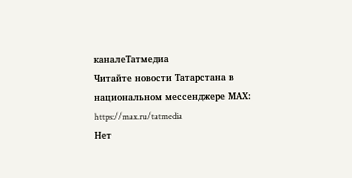каналеТатмедиа
Читайте новости Татарстана в национальном мессенджере MАХ: https://max.ru/tatmedia
Нет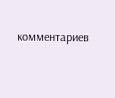комментариев